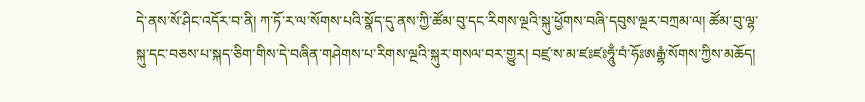དེ་ནས་སོ་ཤིང་འདོར་བ་ནི། ཀ་ཏོ་ར་ལ་སོགས་པའི་སྣོད་དུ་ནས་ཀྱི་ཚོམ་བུ་དང་རིགས་ལྔའི་སྐུ་ཕྱོགས་བཞི་དབུས་ལྔར་བཀྲམ་ལ། ཚོམ་བུ་ལྷ་སྐུ་དང་བཅས་པ་སྐད་ཅིག་གིས་དེ་བཞིན་གཤེགས་པ་རིགས་ལྔའི་སྐུར་གསལ་བར་གྱུར། བཛྲ་ས་མ་ཛཿཛཿཧཱུྃ་བཾ་ཧོཿཨརྒྷཾ་སོགས་ཀྱིས་མཆོད།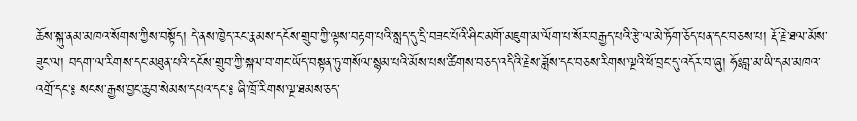ཆོས་སྐུ་ནམ་མཁའ་སོགས་ཀྱིས་བསྟོད། དེ་ནས་ཁྱེད་རང་རྣམས་དངོས་གྲུབ་ཀྱི་ལྟས་བརྟག་པའི་སླད་དུ་དྲི་བཟང་པོའི་ཤིང་མགོ་མཇུག་མ་ལོག་པ་སོར་བརྒྱད་པའི་རྩེ་ལ་མེ་ཏོག་ཅོད་པན་དང་བཅས་པ། རྡོ་རྗེ་ཐལ་མོས་ཟུང་ལ། བདག་ལ་རིགས་དང་མཐུན་པའི་དངོས་གྲུབ་ཀྱི་སྐལ་བ་གང་ཡོད་བསྟན་ཏུ་གསོལ་སྙམ་པའི་མོས་པས་ཚིགས་བཅད་འདིའི་རྗེས་ཟློས་དང་བཅས་རིགས་ལྔའི་ཕོ་བྲང་དུ་འདོར་བ་ཞུ། ཧོཿབླ་མ་ཡི་དམ་མཁའ་འགྲོ་དང་༔ སངས་རྒྱས་བྱང་ཆུབ་སེམས་དཔའ་དང་༔ ཞི་ཁྲོ་རིགས་ལྔ་ཐམས་ཅད་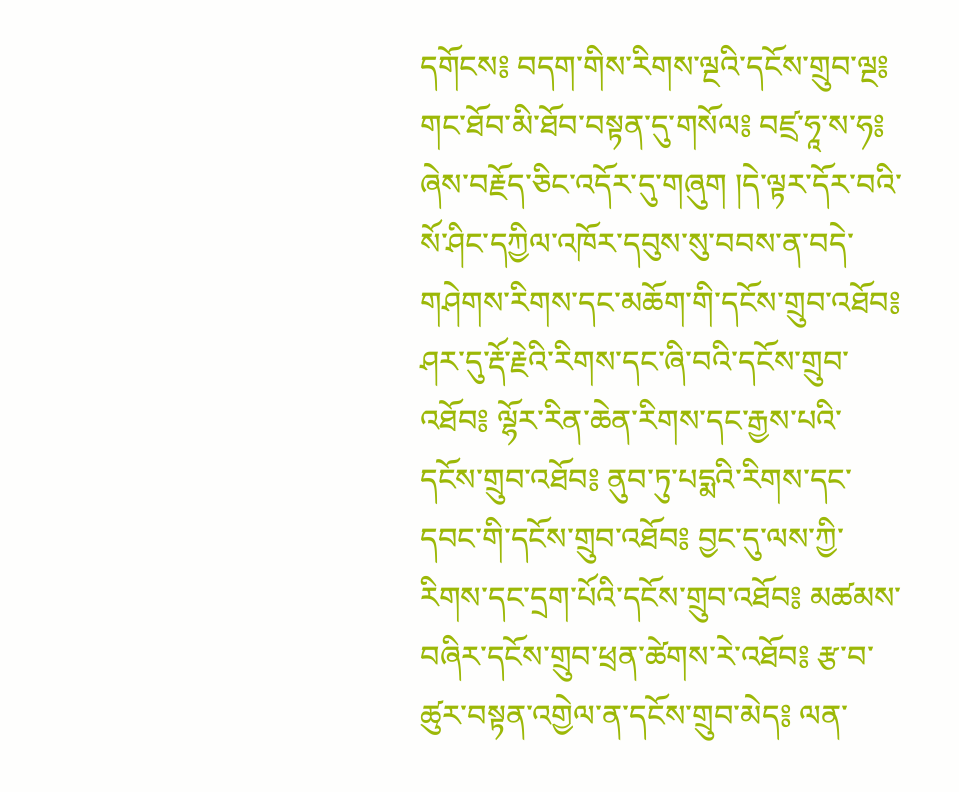དགོངས༔ བདག་གིས་རིགས་ལྔའི་དངོས་གྲུབ་ལྔ༔ གང་ཐོབ་མི་ཐོབ་བསྟན་དུ་གསོལ༔ བཛྲ་ཧཱ་ས་ཧ༔ ཞེས་བརྗོད་ཅིང་འདོར་དུ་གཞུག །དེ་ལྟར་དོར་བའི་སོ་ཤིང་དཀྱིལ་འཁོར་དབུས་སུ་བབས་ན་བདེ་གཤེགས་རིགས་དང་མཆོག་གི་དངོས་གྲུབ་འཐོབ༔ ཤར་དུ་རྡོ་རྗེའི་རིགས་དང་ཞི་བའི་དངོས་གྲུབ་འཐོབ༔ ལྷོར་རིན་ཆེན་རིགས་དང་རྒྱས་པའི་དངོས་གྲུབ་འཐོབ༔ ནུབ་ཏུ་པདྨའི་རིགས་དང་དབང་གི་དངོས་གྲུབ་འཐོབ༔ བྱང་དུ་ལས་ཀྱི་རིགས་དང་དྲག་པོའི་དངོས་གྲུབ་འཐོབ༔ མཚམས་བཞིར་དངོས་གྲུབ་ཕྲན་ཚེགས་རེ་འཐོབ༔ རྩ་བ་ཚུར་བསྟན་འགྱེལ་ན་དངོས་གྲུབ་མེད༔ ལན་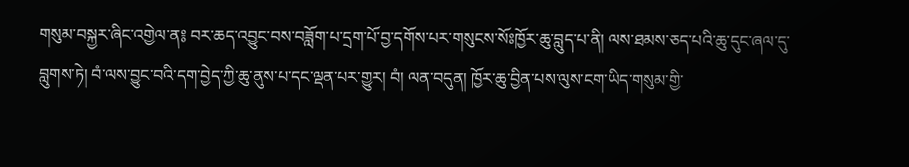གསུམ་བསྐྱར་ཞིང་འགྱེལ་ན༔ བར་ཆད་འབྱུང་བས་བཟློག་པ་དྲག་པོ་བྱ་དགོས་པར་གསུངས་སོཿཁྱོར་ཆུ་བླུད་པ་ནི། ལས་ཐམས་ཅད་པའི་ཆུ་དུང་ཞལ་དུ་བླུགས་ཏེ། བཾ་ལས་བྱུང་བའི་དག་བྱེད་ཀྱི་ཆུ་ནུས་པ་དང་ལྡན་པར་གྱུར། བཾ། ལན་བདུན། ཁྱོར་ཆུ་བྱིན་པས་ལུས་ངག་ཡིད་གསུམ་གྱི་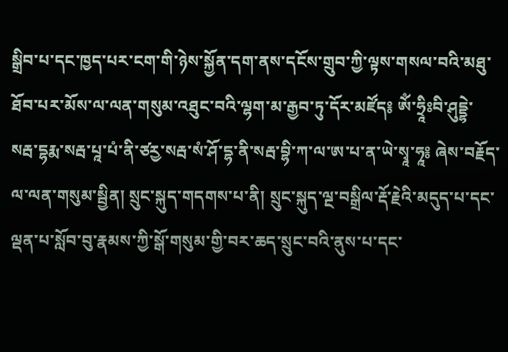སྒྲིབ་པ་དང་ཁྱད་པར་ངག་གི་ཉེས་སྐྱོན་དག་ནས་དངོས་གྲུབ་ཀྱི་ལྟས་གསལ་བའི་མཐུ་ཐོབ་པར་མོས་ལ་ལན་གསུམ་འཐུང་བའི་ལྷག་མ་རྒྱབ་ཏུ་དོར་མཛོད༔ ༀ་ཧྲཱིཿབི་ཤུདྡྷེ་སརྦ་དྷརྨ་སརྦ་པཱ་པཾ་ནི་ཙཪྱ་སརྦ་སཾ་ཤོ་དྷ་ནི་སརྦ་བྷི་ཀ་ལ་ཨ་པ་ན་ཡེ་སྭཱ་ཧཱ༔ ཞེས་བརྗོད་ལ་ལན་གསུམ་སྦྱིན། སྲུང་སྐུད་གདགས་པ་ནི། སྲུང་སྐུད་ལྔ་བསྒྲིལ་རྡོ་རྗེའི་མདུད་པ་དང་ལྡན་པ་སློབ་བུ་རྣམས་ཀྱི་སྒོ་གསུམ་གྱི་བར་ཆད་སྲུང་བའི་ནུས་པ་དང་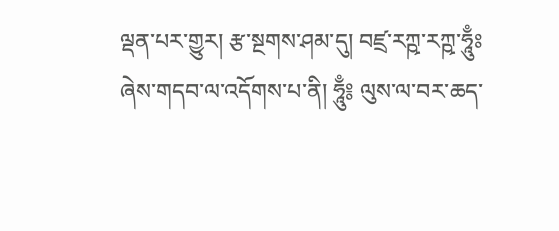ལྡན་པར་གྱུར། རྩ་སྔགས་ཤམ་དུ། བཛྲ་རཀྵ་རཀྵ་ཧཱུྃཿཞེས་གདབ་ལ་འདོགས་པ་ནི། ཧཱུྃ༔ ལུས་ལ་བར་ཆད་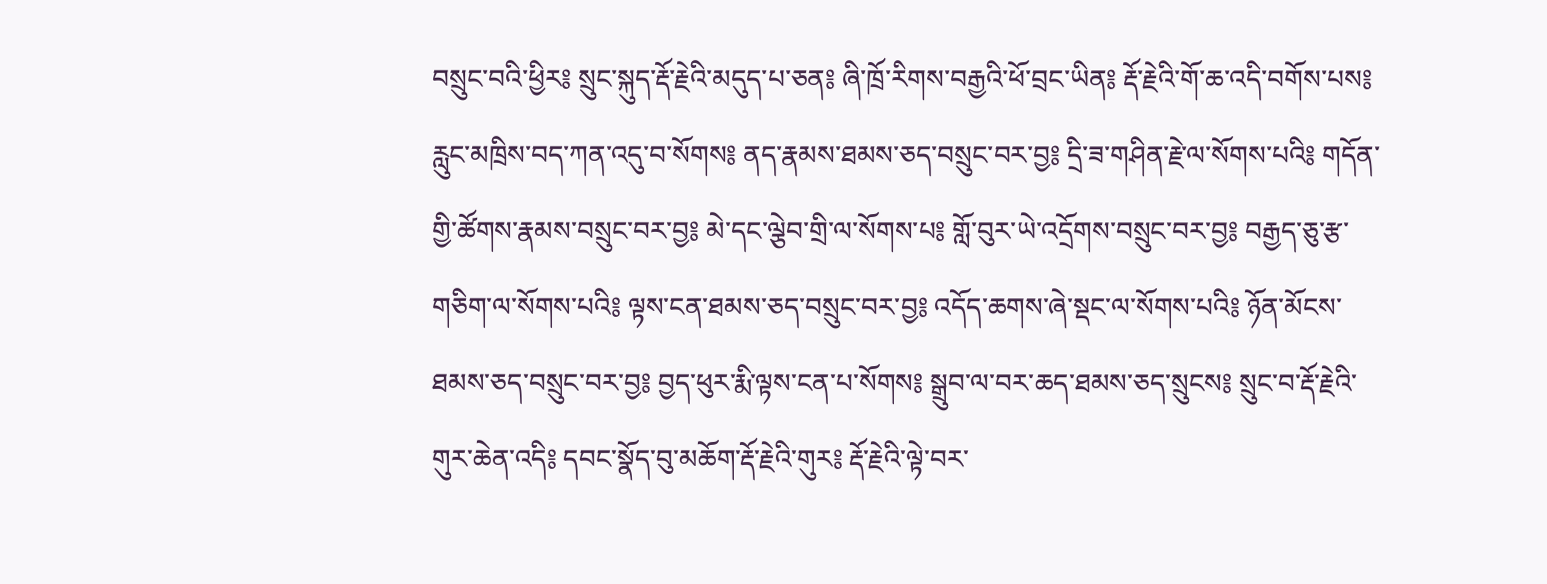བསྲུང་བའི་ཕྱིར༔ སྲུང་སྐུད་རྡོ་རྗེའི་མདུད་པ་ཅན༔ ཞི་ཁྲོ་རིགས་བརྒྱའི་ཕོ་བྲང་ཡིན༔ རྡོ་རྗེའི་གོ་ཆ་འདི་བགོས་པས༔ རླུང་མཁྲིས་བད་ཀན་འདུ་བ་སོགས༔ ནད་རྣམས་ཐམས་ཅད་བསྲུང་བར་བྱ༔ དྲི་ཟ་གཤིན་རྗེ་ལ་སོགས་པའི༔ གདོན་གྱི་ཚོགས་རྣམས་བསྲུང་བར་བྱ༔ མེ་དང་ལྕེབ་གྲི་ལ་སོགས་པ༔ གློ་བུར་ཡེ་འདྲོགས་བསྲུང་བར་བྱ༔ བརྒྱད་ཅུ་རྩ་གཅིག་ལ་སོགས་པའི༔ ལྟས་ངན་ཐམས་ཅད་བསྲུང་བར་བྱ༔ འདོད་ཆགས་ཞེ་སྡང་ལ་སོགས་པའི༔ ཉོན་མོངས་ཐམས་ཅད་བསྲུང་བར་བྱ༔ བྱད་ཕུར་རྨི་ལྟས་ངན་པ་སོགས༔ སྒྲུབ་ལ་བར་ཆད་ཐམས་ཅད་སྲུངས༔ སྲུང་བ་རྡོ་རྗེའི་གུར་ཆེན་འདི༔ དབང་སྣོད་བུ་མཆོག་རྡོ་རྗེའི་གུར༔ རྡོ་རྗེའི་ལྟེ་བར་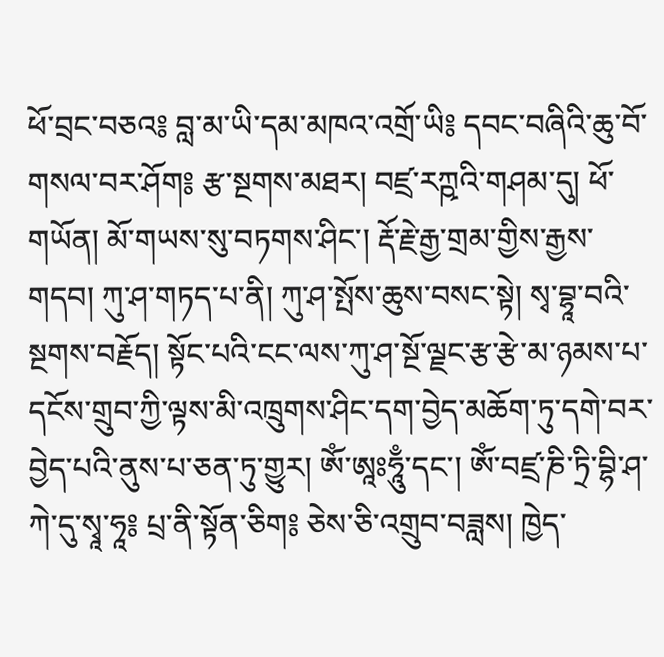ཕོ་བྲང་བཅའ༔ བླ་མ་ཡི་དམ་མཁའ་འགྲོ་ཡི༔ དབང་བཞིའི་ཆུ་བོ་གསལ་བར་ཤོག༔ རྩ་སྔགས་མཐར། བཛྲ་རཀྵའི་གཤམ་དུ། ཕོ་གཡོན། མོ་གཡས་སུ་བཏགས་ཤིང་། རྡོ་རྗེ་རྒྱ་གྲམ་གྱིས་རྒྱས་གདབ། ཀུ་ཤ་གཏད་པ་ནི། ཀུ་ཤ་སྤོས་ཆུས་བསང་སྟེ། སྭ་བྷཱ་བའི་སྔགས་བརྗོད། སྟོང་པའི་ངང་ལས་ཀུ་ཤ་སྔོ་ལྗང་རྩ་རྩེ་མ་ཉམས་པ་དངོས་གྲུབ་ཀྱི་ལྟས་མི་འཁྲུགས་ཤིང་དག་བྱེད་མཆོག་ཏུ་དགེ་བར་བྱེད་པའི་ནུས་པ་ཅན་ཏུ་གྱུར། ༀ་ཨཱཿཧཱུྃ་དང་། ༀ་བཛྲ་ཎི་ཏྲི་བྷི་ཤ་ཀེ་དུ་སྭཱ་ཧཱ༔ པྲ་ནི་སྟོན་ཅིག༔ ཅེས་ཅི་འགྲུབ་བཟླས། ཁྱེད་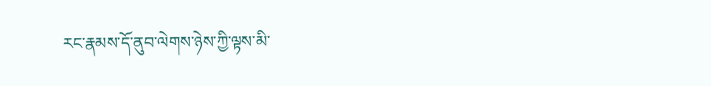རང་རྣམས་དོ་ནུབ་ལེགས་ཉེས་ཀྱི་ལྟས་མི་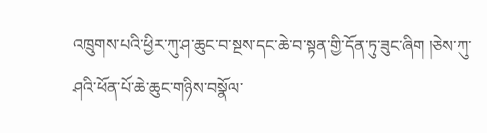འཁྲུགས་པའི་ཕྱིར་ཀུ་ཤ་ཆུང་བ་སྔས་དང་ཆེ་བ་སྟན་གྱི་དོན་ཏུ་ཟུང་ཞིག །ཅེས་ཀུ་ཤའི་ཕོན་པོ་ཆེ་ཆུང་གཉིས་བསྣོལ་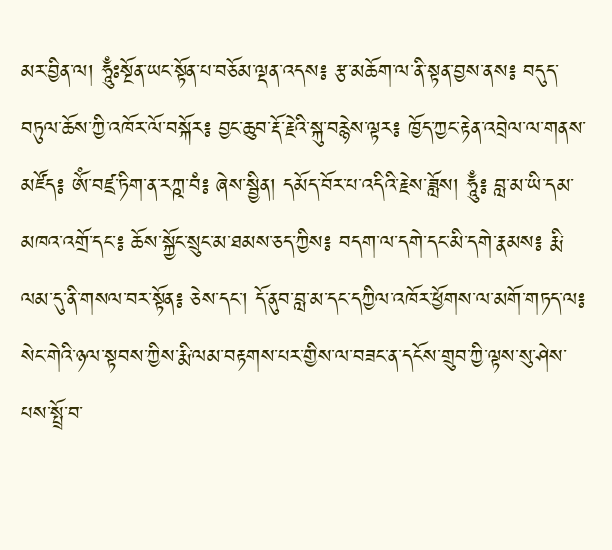མར་བྱིན་ལ། ཧཱུྃཿསྔོན་ཡང་སྟོན་པ་བཅོམ་ལྡན་འདས༔ རྩ་མཆོག་ལ་ནི་སྟན་བྱས་ནས༔ བདུད་བཏུལ་ཆོས་ཀྱི་འཁོར་ལོ་བསྐོར༔ བྱང་ཆུབ་རྡོ་རྗེའི་སྐུ་བརྙེས་ལྟར༔ ཁྱོད་ཀྱང་རྟེན་འབྲེལ་ལ་གནས་མཛོད༔ ༀ་བཛྲ་ཏིག་ན་རཀྵ་བཾ༔ ཞེས་སྦྱིན། དམོད་བོར་པ་འདིའི་རྗེས་ཟློས། ཧཱུྃ༔ བླ་མ་ཡི་དམ་མཁའ་འགྲོ་དང་༔ ཆོས་སྐྱོང་སྲུང་མ་ཐམས་ཅད་ཀྱིས༔ བདག་ལ་དགེ་དང་མི་དགེ་རྣམས༔ རྨི་ལམ་དུ་ནི་གསལ་བར་སྟོན༔ ཅེས་དང་། དོ་ནུབ་བླ་མ་དང་དཀྱིལ་འཁོར་ཕྱོགས་ལ་མགོ་གཏད་ལ༔ སེང་གེའི་ཉལ་སྟབས་ཀྱིས་རྨི་ལམ་བརྟགས་པར་གྱིས་ལ་བཟང་ན་དངོས་གྲུབ་ཀྱི་ལྟས་སུ་ཤེས་པས་སྤྲོ་བ་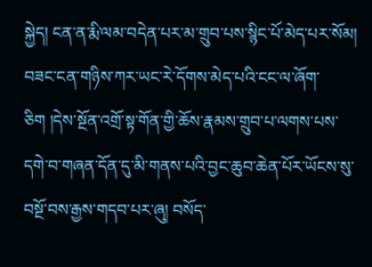སྐྱེད། ངན་ན་རྨི་ལམ་བདེན་པར་མ་གྲུབ་པས་སྙིང་པོ་མེད་པར་སོམ། བཟང་ངན་གཉིས་ཀར་ཡང་རེ་དོགས་མེད་པའི་ངང་ལ་ཞོག་ཅིག །དེས་སྔོན་འགྲོ་སྟ་གོན་གྱི་ཆོས་རྣམས་གྲུབ་པ་ལགས་པས་དགེ་བ་གཞན་དོན་དུ་མི་གནས་པའི་བྱང་ཆུབ་ཆེན་པོར་ཡོངས་སུ་བསྔོ་བས་རྒྱས་གདབ་པར་ཞུ། བསོད་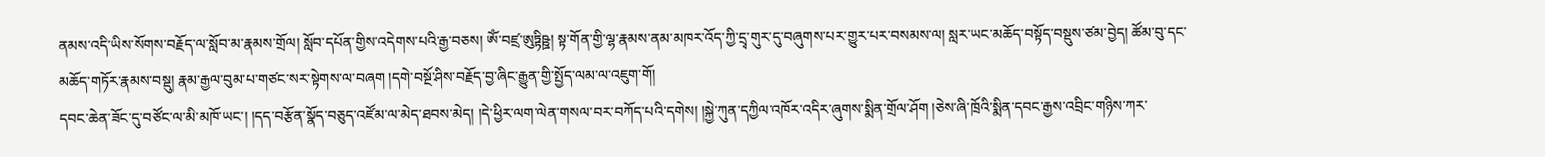ནམས་འདི་ཡིས་སོགས་བརྗོད་ལ་སློབ་མ་རྣམས་གྲོལ། སློབ་དཔོན་གྱིས་འདེགས་པའི་རྒྱ་བཅས། ༀ་བཛྲ་ཨུཏྟིཥྛ། སྟ་གོན་གྱི་ལྷ་རྣམས་ནམ་མཁར་འོད་ཀྱི་དྲྭ་གུར་དུ་བཞུགས་པར་གྱུར་པར་བསམས་ལ། སླར་ཡང་མཆོད་བསྟོད་བསྡུས་ཙམ་བྱེད། ཚོམ་བུ་དང་མཆོད་གཏོར་རྣམས་བསྡུ། རྣམ་རྒྱལ་བུམ་པ་གཙང་སར་སྟེགས་ལ་བཞག །དགེ་བསྔོ་ཤིས་བརྗོད་བྱ་ཞིང་རྒྱུན་གྱི་སྤྱོད་ལམ་ལ་འཇུག་གོ།
དབང་ཆེན་ཟོང་དུ་བཙོང་ལ་མི་མཁོ་ཡང་། །དད་བརྩོན་སྣོད་བཅུད་འཛོམ་ལ་མེད་ཐབས་མེད། །དེ་ཕྱིར་ལག་ལེན་གསལ་བར་བཀོད་པའི་དགེས། །སྐྱེ་ཀུན་དཀྱིལ་འཁོར་འདིར་ཞུགས་སྨིན་གྲོལ་ཤོག །ཅེས་ཞི་ཁྲོའི་སྨིན་དབང་རྒྱས་འབྲིང་གཉིས་ཀར་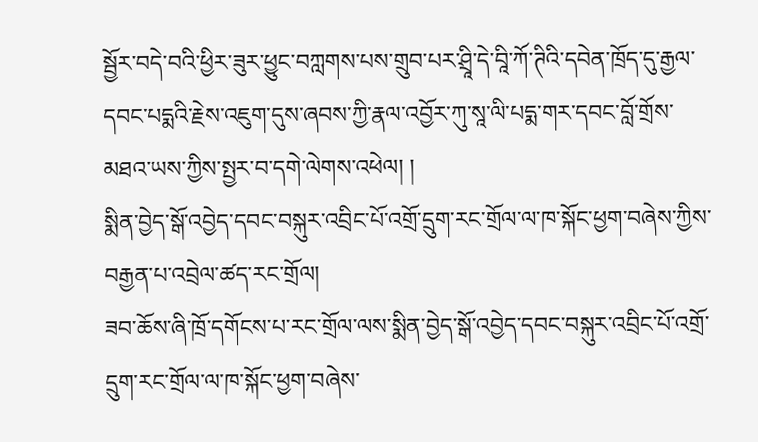སྦྱོར་བདེ་བའི་ཕྱིར་ཟུར་ཕྱུང་བཀླགས་པས་གྲུབ་པར་ཤྲཱི་དེ་བཱི་ཀོ་ཊིའི་དབེན་ཁྲོད་དུ་རྒྱལ་དབང་པདྨའི་རྗེས་འཇུག་དུས་ཞབས་ཀྱི་རྣལ་འབྱོར་ཀུ་སཱ་ལི་པདྨ་གར་དབང་བློ་གྲོས་མཐའ་ཡས་ཀྱིས་སྤྱར་བ་དགེ་ལེགས་འཕེལ། །
སྨིན་བྱེད་སྒོ་འབྱེད་དབང་བསྐུར་འབྲིང་པོ་འགྲོ་དྲུག་རང་གྲོལ་ལ་ཁ་སྐོང་ཕྱག་བཞེས་ཀྱིས་བརྒྱན་པ་འབྲེལ་ཚད་རང་གྲོལ།
ཟབ་ཆོས་ཞི་ཁྲོ་དགོངས་པ་རང་གྲོལ་ལས་སྨིན་བྱེད་སྒོ་འབྱེད་དབང་བསྐུར་འབྲིང་པོ་འགྲོ་དྲུག་རང་གྲོལ་ལ་ཁ་སྐོང་ཕྱག་བཞེས་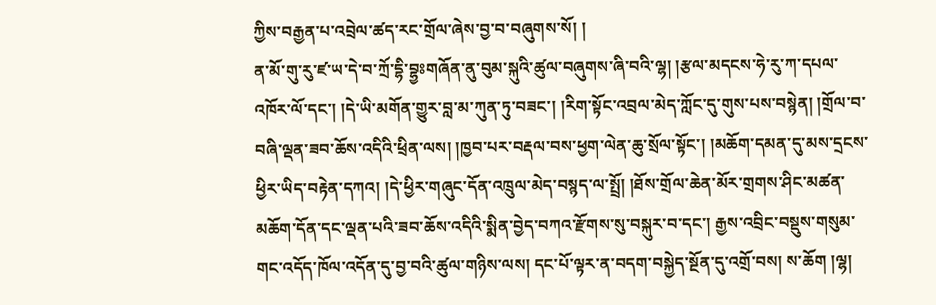ཀྱིས་བརྒྱན་པ་འབྲེལ་ཚད་རང་གྲོལ་ཞེས་བྱ་བ་བཞུགས་སོ། །
ན་མོ་གུ་རུ་ཛ་ཡ་དེ་བ་ཀྲོ་དྷི་བྷྱཿགཞོན་ནུ་བུམ་སྐུའི་ཚུལ་བཞུགས་ཞི་བའི་ལྷ། །རྩལ་མདངས་ཧེ་རུ་ཀ་དཔལ་འཁོར་ལོ་དང་། །དེ་ཡི་མགོན་གྱུར་བླ་མ་ཀུན་ཏུ་བཟང་། །རིག་སྟོང་འབྲལ་མེད་ཀློང་དུ་གུས་པས་བསྙེན། །གྲོལ་བ་བཞི་ལྡན་ཟབ་ཆོས་འདིའི་ཕྲིན་ལས། །ཁྱབ་པར་བརྡལ་བས་ཕྱག་ལེན་ཆུ་སྲོལ་སྟོང་། །མཆོག་དམན་དུ་མས་དྲངས་ཕྱིར་ཡིད་བརྟེན་དཀའ། །དེ་ཕྱིར་གཞུང་དོན་འཁྲུལ་མེད་བསྙད་ལ་སྤྲོ། །ཐོས་གྲོལ་ཆེན་མོར་གྲགས་ཤིང་མཚན་མཆོག་དོན་དང་ལྡན་པའི་ཟབ་ཆོས་འདིའི་སྨིན་བྱེད་བཀའ་རྫོགས་སུ་བསྐུར་བ་དང་། རྒྱས་འབྲིང་བསྡུས་གསུམ་གང་འདོད་ཁོལ་འདོན་དུ་བྱ་བའི་ཚུལ་གཉིས་ལས། དང་པོ་ལྟར་ན་བདག་བསྐྱེད་སྔོན་དུ་འགྲོ་བས། ས་ཆོག །ལྷ།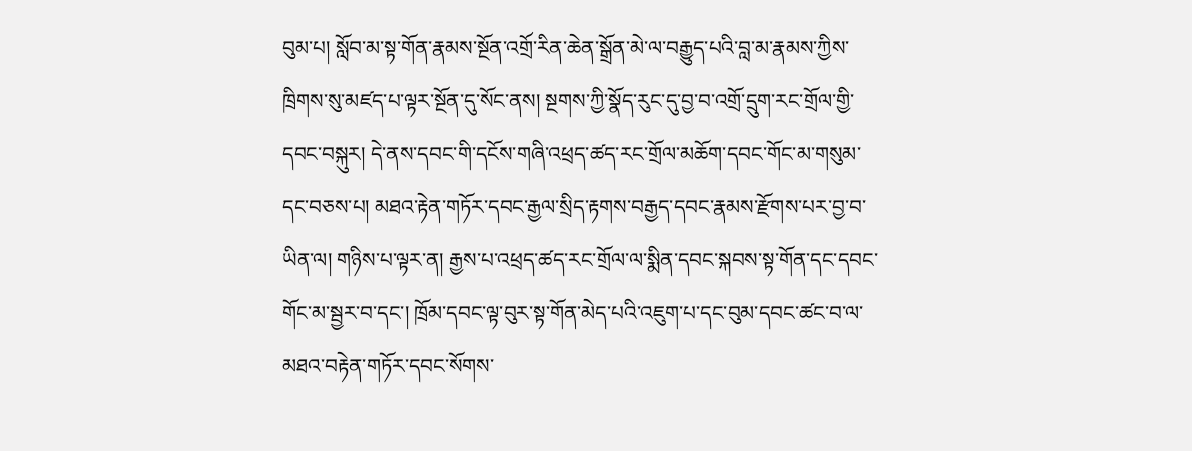བུམ་པ། སློབ་མ་སྟ་གོན་རྣམས་སྔོན་འགྲོ་རིན་ཆེན་སྒྲོན་མེ་ལ་བརྒྱུད་པའི་བླ་མ་རྣམས་ཀྱིས་ཁྲིགས་སུ་མཛད་པ་ལྟར་སྔོན་དུ་སོང་ནས། སྔགས་ཀྱི་སྣོད་རུང་དུ་བྱ་བ་འགྲོ་དྲུག་རང་གྲོལ་གྱི་དབང་བསྐུར། དེ་ནས་དབང་གི་དངོས་གཞི་འཕྲད་ཚད་རང་གྲོལ་མཆོག་དབང་གོང་མ་གསུམ་དང་བཅས་པ། མཐའ་རྟེན་གཏོར་དབང་རྒྱལ་སྲིད་རྟགས་བརྒྱད་དབང་རྣམས་རྫོགས་པར་བྱ་བ་ཡིན་ལ། གཉིས་པ་ལྟར་ན། རྒྱས་པ་འཕྲད་ཚད་རང་གྲོལ་ལ་སྨིན་དབང་སྐབས་སྟ་གོན་དང་དབང་གོང་མ་སྦྱར་བ་དང་། ཁྲོམ་དབང་ལྟ་བུར་སྟ་གོན་མེད་པའི་འཇུག་པ་དང་བུམ་དབང་ཚང་བ་ལ་མཐའ་བརྟེན་གཏོར་དབང་སོགས་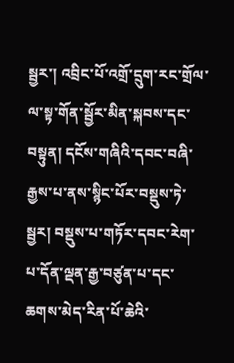སྦྱར་། འབྲིང་པོ་འགྲོ་དྲུག་རང་གྲོལ་ལ་སྟ་གོན་སྦྱོར་མིན་སྐབས་དང་བསྟུན། དངོས་གཞིའི་དབང་བཞི་རྒྱས་པ་ནས་སྙིང་པོར་བསྡུས་ཏེ་སྦྱར། བསྡུས་པ་གཏོར་དབང་རེག་པ་དོན་ལྡན་རྒྱ་བཙུན་པ་དང་ཆགས་མེད་རིན་པོ་ཆེའི་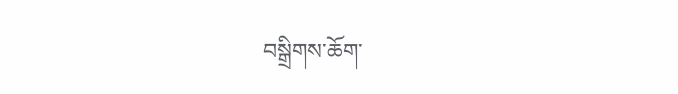བསྒྲིགས་ཆོག་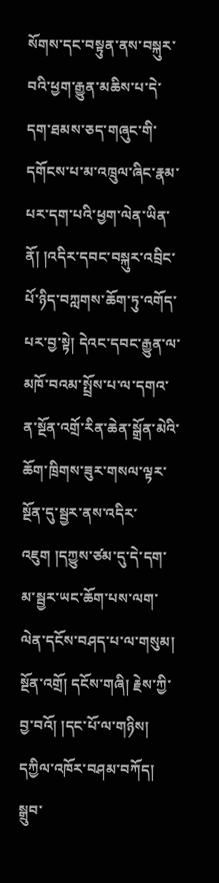སོགས་དང་བསྟུན་ནས་བསྐུར་བའི་ཕྱག་རྒྱུན་མཆིས་པ་དེ་དག་ཐམས་ཅད་གཞུང་གི་དགོངས་པ་མ་འཁྲུལ་ཞིང་རྣམ་པར་དག་པའི་ཕྱག་ལེན་ཡིན་ནོ། །འདིར་དབང་བསྐུར་འབྲིང་པོ་ཉིད་བཀླགས་ཆོག་ཏུ་འགོད་པར་བྱ་སྟེ། དེའང་དབང་རྒྱུན་ལ་མཁོ་བའམ་སྤྲོས་པ་ལ་དགའ་ན་སྔོན་འགྲོ་རིན་ཆེན་སྒྲོན་མེའི་ཆོག་ཁྲིགས་ཟུར་གསལ་ལྟར་སྔོན་དུ་སྦྱར་ནས་འདིར་འཇུག །དཀྱུས་ཙམ་དུ་དེ་དག་མ་སྦྱར་ཡང་ཆོག་པས་ལག་ལེན་དངོས་བཤད་པ་ལ་གསུམ། སྔོན་འགྲོ། དངོས་གཞི། རྗེས་ཀྱི་བྱ་བའོ། །དང་པོ་ལ་གཉིས། དཀྱིལ་འཁོར་བཤམ་བཀོད། སྒྲུབ་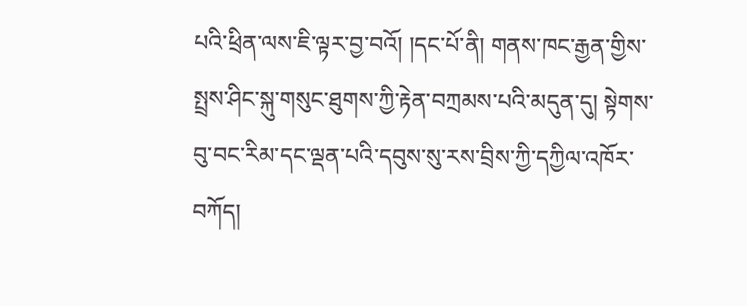པའི་ཕྲིན་ལས་ཇི་ལྟར་བྱ་བའོ། །དང་པོ་ནི། གནས་ཁང་རྒྱན་གྱིས་སྤྲས་ཤིང་སྐུ་གསུང་ཐུགས་ཀྱི་རྟེན་བཀྲམས་པའི་མདུན་དུ། སྟེགས་བུ་བང་རིམ་དང་ལྡན་པའི་དབུས་སུ་རས་བྲིས་ཀྱི་དཀྱིལ་འཁོར་བཀོད།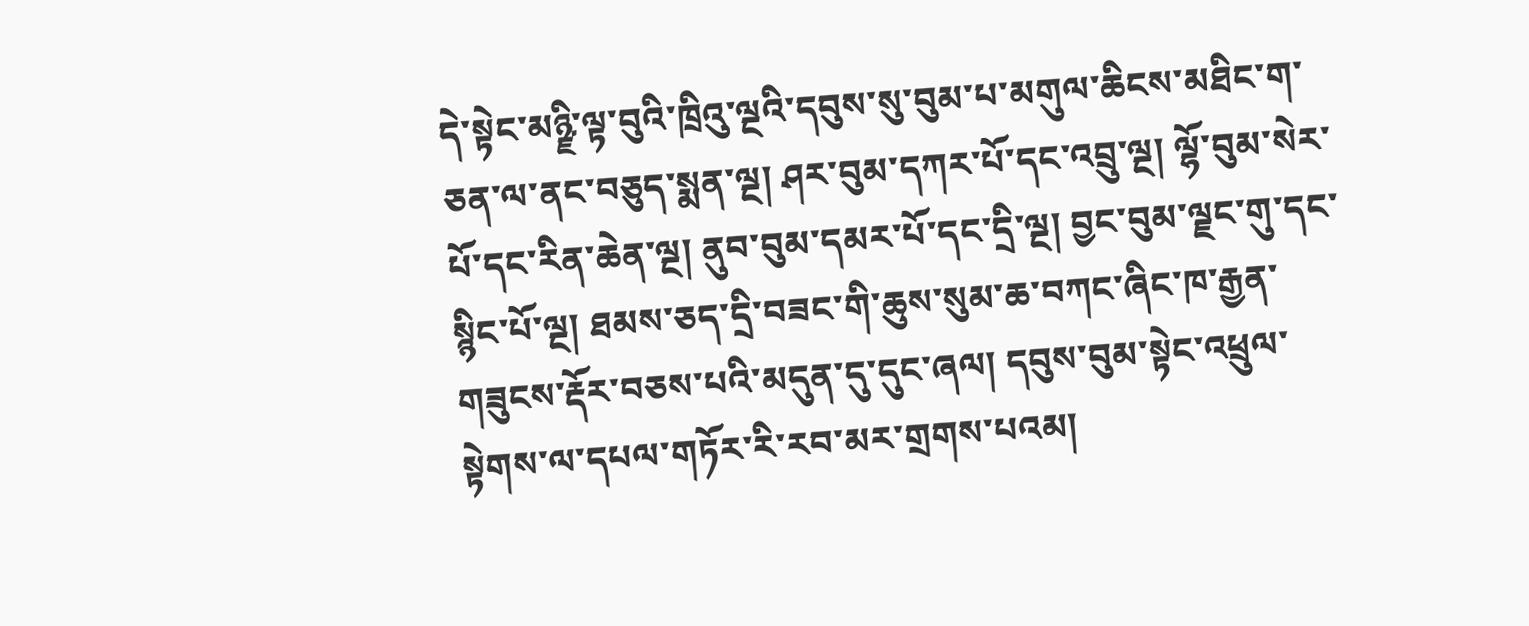དེ་སྟེང་མཉྫི་ལྟ་བུའི་ཁྲིའུ་ལྔའི་དབུས་སུ་བུམ་པ་མགུལ་ཆིངས་མཐིང་ག་ཅན་ལ་ནང་བཅུད་སྨན་ལྔ། ཤར་བུམ་དཀར་པོ་དང་འབྲུ་ལྔ། ལྷོ་བུམ་སེར་པོ་དང་རིན་ཆེན་ལྔ། ནུབ་བུམ་དམར་པོ་དང་དྲི་ལྔ། བྱང་བུམ་ལྗང་གུ་དང་སྙིང་པོ་ལྔ། ཐམས་ཅད་དྲི་བཟང་གི་ཆུས་སུམ་ཆ་བཀང་ཞིང་ཁ་རྒྱན་གཟུངས་རྡོར་བཅས་པའི་མདུན་དུ་དུང་ཞལ། དབུས་བུམ་སྟེང་འཕྲུལ་སྟེགས་ལ་དཔལ་གཏོར་རི་རབ་མར་གྲགས་པའམ།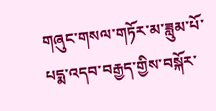གཞུང་གསལ་གཏོར་མ་ཟླུམ་པོ་པདྨ་འདབ་བརྒྱད་གྱིས་བསྐོར་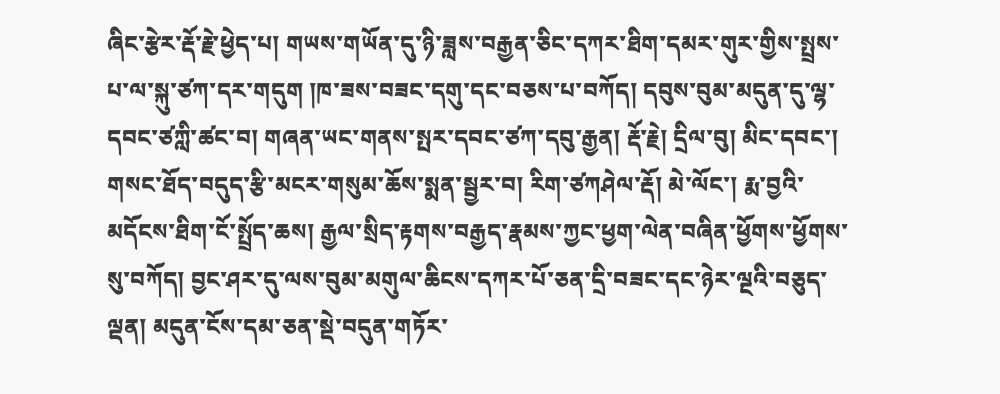ཞིང་རྩེར་རྡོ་རྗེ་ཕྱེད་པ། གཡས་གཡོན་དུ་ཉི་ཟླས་བརྒྱན་ཅིང་དཀར་ཐིག་དམར་གུར་གྱིས་སྤྲས་པ་ལ་སྐུ་ཙཀ་དར་གདུག །ཁ་ཟས་བཟང་དགུ་དང་བཅས་པ་བཀོད། དབུས་བུམ་མདུན་དུ་ལྷ་དབང་ཙཀླི་ཚང་བ། གཞན་ཡང་གནས་སྤར་དབང་ཙཀ་དབུ་རྒྱན། རྡོ་རྗེ། དྲིལ་བུ། མིང་དབང་། གསང་ཐོད་བདུད་རྩི་མངར་གསུམ་ཆོས་སྨན་སྦྱར་བ། རིག་ཙཀཤེལ་རྡོ། མེ་ལོང་། རྨ་བྱའི་མདོངས་ཐིག་ངོ་སྤྲོད་ཆས། རྒྱལ་སྲིད་རྟགས་བརྒྱད་རྣམས་ཀྱང་ཕྱག་ལེན་བཞིན་ཕྱོགས་ཕྱོགས་སུ་བཀོད། བྱང་ཤར་དུ་ལས་བུམ་མགུལ་ཆིངས་དཀར་པོ་ཅན་དྲི་བཟང་དང་ཉེར་ལྔའི་བཅུད་ལྡན། མདུན་ངོས་དམ་ཅན་སྡེ་བདུན་གཏོར་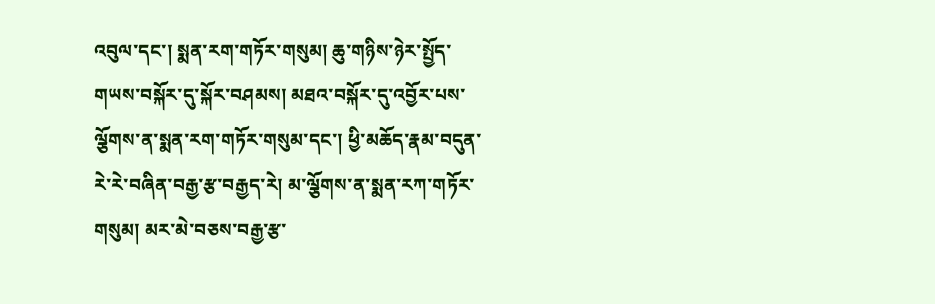འབུལ་དང་། སྨན་རག་གཏོར་གསུམ། ཆུ་གཉིས་ཉེར་སྤྱོད་གཡས་བསྐོར་དུ་སྐོར་བཤམས། མཐའ་བསྐོར་དུ་འབྱོར་པས་ལྕོགས་ན་སྨན་རག་གཏོར་གསུམ་དང་། ཕྱི་མཆོད་རྣམ་བདུན་རེ་རེ་བཞིན་བརྒྱ་རྩ་བརྒྱད་རེ། མ་ལྕོགས་ན་སྨན་རཀ་གཏོར་གསུམ། མར་མེ་བཅས་བརྒྱ་རྩ་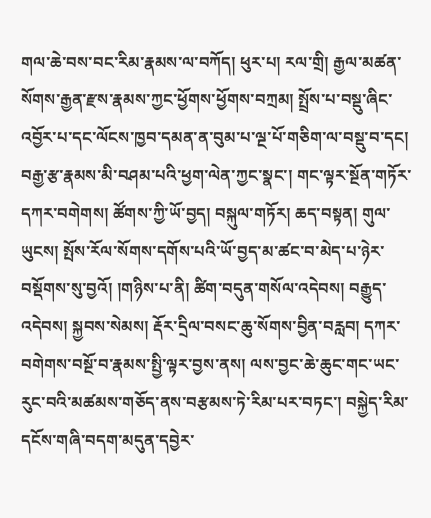གལ་ཆེ་བས་བང་རིམ་རྣམས་ལ་བཀོད། ཕུར་པ། རལ་གྲི། རྒྱལ་མཚན་སོགས་རྒྱན་རྫས་རྣམས་ཀྱང་ཕྱོགས་ཕྱོགས་བཀྲམ། སྤྲོས་པ་བསྡུ་ཞིང་འབྱོར་པ་དང་ལོངས་ཁྱབ་དམན་ན་བུམ་པ་ལྔ་པོ་གཅིག་ལ་བསྡུ་བ་དང། བརྒྱ་རྩ་རྣམས་མི་བཤམ་པའི་ཕྱག་ལེན་ཀྱང་སྣང་། གང་ལྟར་སྔོན་གཏོར་དཀར་བགེགས། ཚོགས་ཀྱི་ཡོ་བྱད། བསྐུལ་གཏོར། ཆད་བསྟན། གུལ་ཡུངས། སྤོས་རོལ་སོགས་དགོས་པའི་ཡོ་བྱད་མ་ཚང་བ་མེད་པ་ཉེར་བསྡོགས་སུ་བྱའོ། །གཉིས་པ་ནི། ཚིག་བདུན་གསོལ་འདེབས། བརྒྱུད་འདེབས། སྐྱབས་སེམས། རྡོར་དྲིལ་བསང་ཆུ་སོགས་བྱིན་བརླབ། དཀར་བགེགས་བསྔོ་བ་རྣམས་སྤྱི་ལྟར་བྱས་ནས། ལས་བྱང་ཆེ་ཆུང་གང་ཡང་རུང་བའི་མཚམས་གཅོད་ནས་བརྩམས་ཏེ་རིམ་པར་བཏང་། བསྐྱེད་རིམ་དངོས་གཞི་བདག་མདུན་དབྱེར་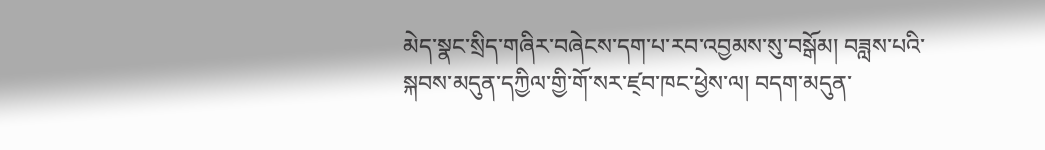མེད་སྣང་སྲིད་གཞིར་བཞེངས་དག་པ་རབ་འབྱམས་སུ་བསྒོམ། བཟླས་པའི་སྐབས་མདུན་དཀྱིལ་གྱི་གོ་སར་ཛ྄བ་ཁང་ཕྱེས་ལ། བདག་མདུན་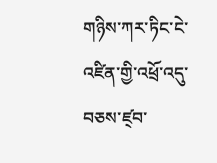གཉིས་ཀར་ཏིང་ངེ་འཛིན་གྱི་འཕྲོ་འདུ་བཅས་ཛ྄བ་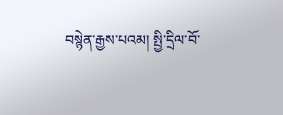བསྙེན་རྒྱས་པའམ། སྤྱི་དྲིལ་བོ་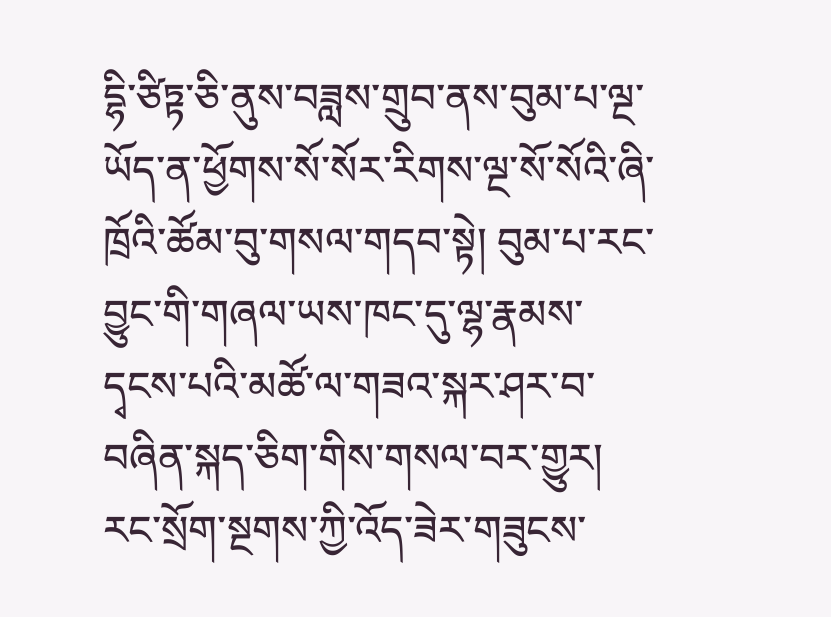དྷི་ཙིཏྟ་ཅི་ནུས་བཟླས་གྲུབ་ནས་བུམ་པ་ལྔ་ཡོད་ན་ཕྱོགས་སོ་སོར་རིགས་ལྔ་སོ་སོའི་ཞི་ཁྲོའི་ཚོམ་བུ་གསལ་གདབ་སྟེ། བུམ་པ་རང་བྱུང་གི་གཞལ་ཡས་ཁང་དུ་ལྷ་རྣམས་དྭངས་པའི་མཚོ་ལ་གཟའ་སྐར་ཤར་བ་བཞིན་སྐད་ཅིག་གིས་གསལ་བར་གྱུར། རང་སྲོག་སྔགས་ཀྱི་འོད་ཟེར་གཟུངས་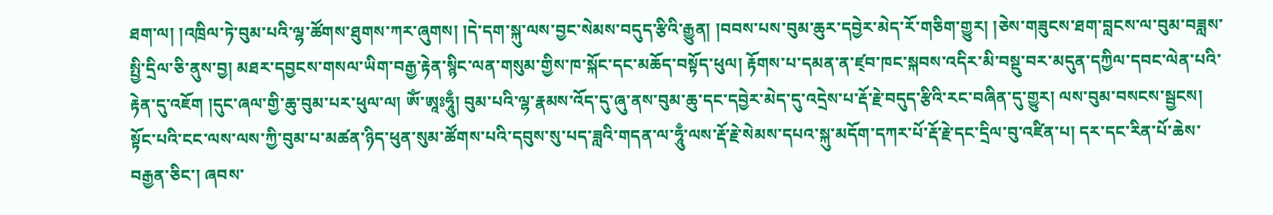ཐག་ལ། །འཁྲིལ་ཏེ་བུམ་པའི་ལྷ་ཚོགས་ཐུགས་ཀར་ཞུགས། །དེ་དག་སྐུ་ལས་བྱང་སེམས་བདུད་རྩིའི་རྒྱུན། །བབས་པས་བུམ་ཆུར་དབྱེར་མེད་རོ་གཅིག་གྱུར། །ཅེས་གཟུངས་ཐག་བླངས་ལ་བུམ་བཟླས་སྤྱི་དྲིལ་ཅི་ནུས་བྱ། མཐར་དབྱངས་གསལ་ཡིག་བརྒྱ་རྟེན་སྙིང་ལན་གསུམ་གྱིས་ཁ་སྐོང་དང་མཆོད་བསྟོད་ཕུལ། རྟོགས་པ་དམན་ན་ཛ྄བ་ཁང་སྐབས་འདིར་མི་བསྡུ་བར་མདུན་དཀྱིལ་དབང་ལེན་པའི་རྟེན་དུ་འཇོག །དུང་ཞལ་གྱི་ཆུ་བུམ་པར་ཕུལ་ལ། ༀ་ཨཱཿཧཱུྃ། བུམ་པའི་ལྷ་རྣམས་འོད་དུ་ཞུ་ནས་བུམ་ཆུ་དང་དབྱེར་མེད་དུ་འདྲེས་པ་རྡོ་རྗེ་བདུད་རྩིའི་རང་བཞིན་དུ་གྱུར། ལས་བུམ་བསངས་སྦྱངས། སྟོང་པའི་ངང་ལས་ལས་ཀྱི་བུམ་པ་མཚན་ཉིད་ཕུན་སུམ་ཚོགས་པའི་དབུས་སུ་པད་ཟླའི་གདན་ལ་ཧཱུྃ་ལས་རྡོ་རྗེ་སེམས་དཔའ་སྐུ་མདོག་དཀར་པོ་རྡོ་རྗེ་དང་དྲིལ་བུ་འཛིན་པ། དར་དང་རིན་པོ་ཆེས་བརྒྱན་ཅིང་། ཞབས་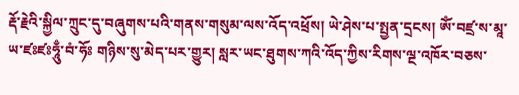རྡོ་རྗེའི་སྐྱིལ་ཀྲུང་དུ་བཞུགས་པའི་གནས་གསུམ་ལས་འོད་འཕྲོས། ཡེ་ཤེས་པ་སྤྱན་དྲངས། ༀ་བཛྲ་ས་མཱ་ཡ་ཛཿཛཿཧཱུྃ་བཾ་ཧོཿ གཉིས་སུ་མེད་པར་གྱུར། སླར་ཡང་ཐུགས་ཀའི་འོད་ཀྱིས་རིགས་ལྔ་འཁོར་བཅས་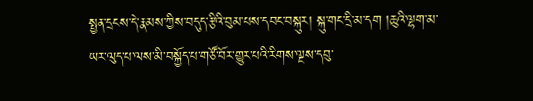སྤྱན་དྲངས་དེ་རྣམས་ཀྱིས་བདུད་རྩིའི་བུམ་པས་དབང་བསྐུར། སྐུ་གང་དྲི་མ་དག །ཆུའི་ལྷག་མ་ཡར་ལུད་པ་ལས་མི་བསྐྱོད་པ་གཙོ་བོར་གྱུར་པའི་རིགས་ལྔས་དབུ་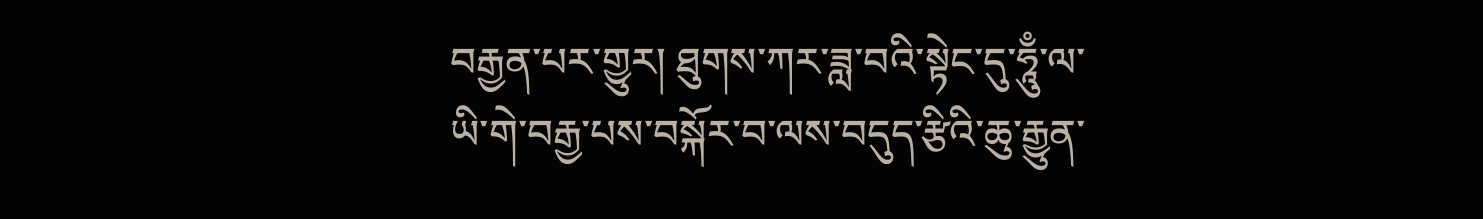བརྒྱན་པར་གྱུར། ཐུགས་ཀར་ཟླ་བའི་སྟེང་དུ་ཧཱུྃ་ལ་ཡི་གེ་བརྒྱ་པས་བསྐོར་བ་ལས་བདུད་རྩིའི་ཆུ་རྒྱུན་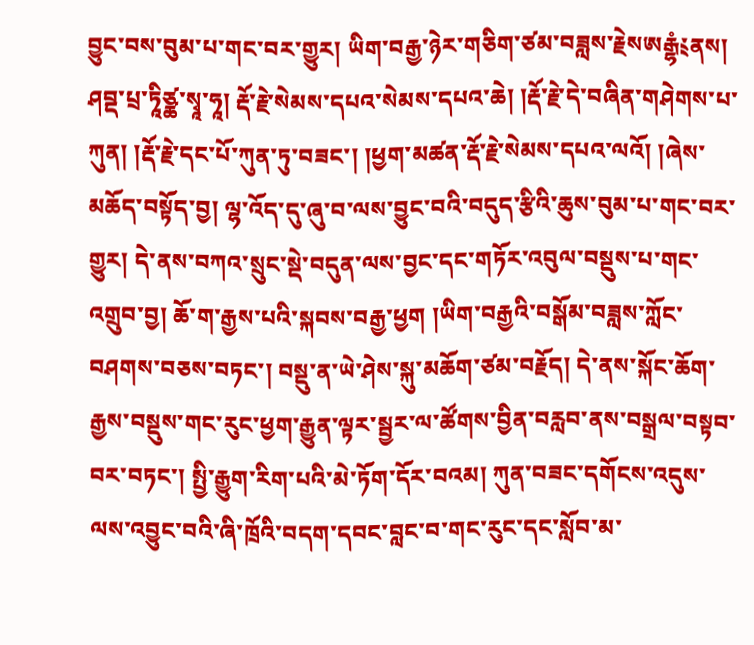བྱུང་བས་བུམ་པ་གང་བར་གྱུར། ཡིག་བརྒྱ་ཉེར་གཅིག་ཙམ་བཟླས་རྗེསཨརྒྷཾ༴ནས། ཤབྡ་པྲ་ཏཱིཙྪ་སྭཱ་ཧཱ། རྡོ་རྗེ་སེམས་དཔའ་སེམས་དཔའ་ཆེ། །རྡོ་རྗེ་དེ་བཞིན་གཤེགས་པ་ཀུན། །རྡོ་རྗེ་དང་པོ་ཀུན་ཏུ་བཟང་། །ཕྱག་མཚན་རྡོ་རྗེ་སེམས་དཔའ་ལའོ། །ཞེས་མཆོད་བསྟོད་བྱ། ལྷ་འོད་དུ་ཞུ་བ་ལས་བྱུང་བའི་བདུད་རྩིའི་ཆུས་བུམ་པ་གང་བར་གྱུར། དེ་ནས་བཀའ་སྲུང་སྡེ་བདུན་ལས་བྱང་དང་གཏོར་འབུལ་བསྡུས་པ་གང་འགྲུབ་བྱ། ཆོ་ག་རྒྱས་པའི་སྐབས་བརྒྱ་ཕྱག །ཡིག་བརྒྱའི་བསྒོམ་བཟླས་ཀློང་བཤགས་བཅས་བཏང་། བསྡུ་ན་ཡེ་ཤེས་སྐུ་མཆོག་ཙམ་བརྗོད། དེ་ནས་སྐོང་ཆོག་རྒྱས་བསྡུས་གང་རུང་ཕྱག་རྒྱུན་ལྟར་སྦྱར་ལ་ཚོགས་བྱིན་བརླབ་ནས་བསྒྲལ་བསྟབ་བར་བཏང་། སྤྱི་རྒྱུག་རིག་པའི་མེ་ཏོག་དོར་བའམ། ཀུན་བཟང་དགོངས་འདུས་ལས་འབྱུང་བའི་ཞི་ཁྲོའི་བདག་དབང་བླང་བ་གང་རུང་དང་སློབ་མ་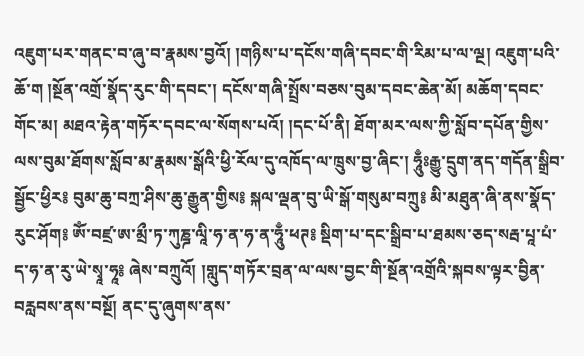འཇུག་པར་གནང་བ་ཞུ་བ་རྣམས་བྱའོ། །གཉིས་པ་དངོས་གཞི་དབང་གི་རིམ་པ་ལ་ལྔ། འཇུག་པའི་ཆོ་ག །སྔོན་འགྲོ་སྣོད་རུང་གི་དབང་། དངོས་གཞི་སྤྲོས་བཅས་བུམ་དབང་ཆེན་མོ། མཆོག་དབང་གོང་མ། མཐའ་རྟེན་གཏོར་དབང་ལ་སོགས་པའོ། །དང་པོ་ནི། ཐོག་མར་ལས་ཀྱི་སློབ་དཔོན་གྱིས་ལས་བུམ་ཐོགས་སློབ་མ་རྣམས་སྒོའི་ཕྱི་རོལ་དུ་འཁོད་ལ་ཁྲུས་བྱ་ཞིང་། ཧཱུྃཿརྒྱུ་དྲུག་ནད་གདོན་སྒྲིབ་སྦྱོང་ཕྱིར༔ བུམ་ཆུ་བཀྲ་ཤིས་ཆུ་རྒྱུན་གྱིས༔ སྐལ་ལྡན་བུ་ཡི་སྒོ་གསུམ་བཀྲུ༔ མི་མཐུན་ཞི་ནས་སྣོད་རུང་ཤོག༔ ༀ་བཛྲ་ཨ་མྲྀ་ཏ་ཀུཎྜ་ལཱི་ཧ་ན་ཧ་ན་ཧཱུྃ་ཕཊ༔ སྡིག་པ་དང་སྒྲིབ་པ་ཐམས་ཅད་སརྦ་པཱ་པཾ་ད་ཧ་ན་རུ་ཡེ་སྭཱ་ཧཱ༔ ཞེས་བཀྲུའོ། །གླུད་གཏོར་བྲན་ལ་ལས་བྱང་གི་སྔོན་འགྲོའི་སྐབས་ལྟར་བྱིན་བརླབས་ནས་བསྔོ། ནང་དུ་ཞུགས་ནས་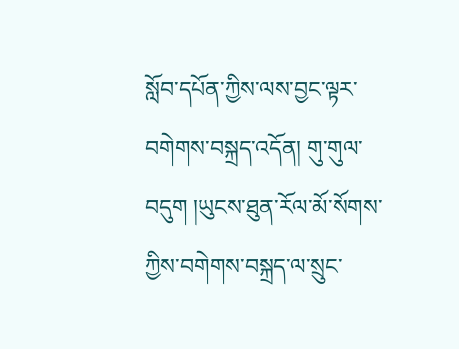སློབ་དཔོན་ཀྱིས་ལས་བྱང་ལྟར་བགེགས་བསྐྲད་འདོན། གུ་གུལ་བདུག །ཡུངས་ཐུན་རོལ་མོ་སོགས་ཀྱིས་བགེགས་བསྐྲད་ལ་སྲུང་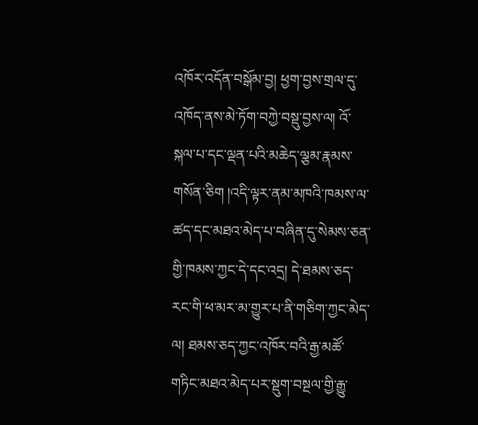འཁོར་འདོན་བསྒོམ་བྱ། ཕྱག་བྱས་གྲལ་དུ་འཁོད་ནས་མེ་ཏོག་བཀྱེ་བསྡུ་བྱས་ལ། འོ་སྐལ་པ་དང་ལྡན་པའི་མཆེད་ལྕམ་རྣམས་གསོན་ཅིག །འདི་ལྟར་ནམ་མཁའི་ཁམས་ལ་ཚད་དང་མཐའ་མེད་པ་བཞིན་དུ་སེམས་ཅན་གྱི་ཁམས་ཀྱང་དེ་དང་འདྲ། དེ་ཐམས་ཅད་རང་གི་ཕ་མར་མ་གྱུར་པ་ནི་གཅིག་ཀྱང་མེད་ལ། ཐམས་ཅད་ཀྱང་འཁོར་བའི་རྒྱ་མཚོ་གཏིང་མཐའ་མེད་པར་སྡུག་བསྔལ་གྱི་རྒྱུ་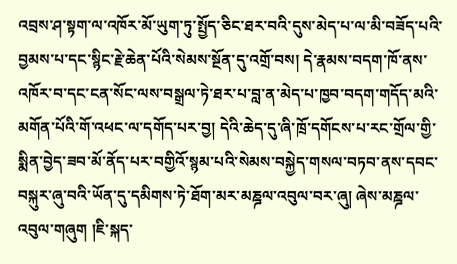འབྲས་ཤ་སྟག་ལ་འཁོར་མོ་ཡུག་ཏུ་སྤྱོད་ཅིང་ཐར་བའི་དུས་མེད་པ་ལ་མི་བཟོད་པའི་བྱམས་པ་དང་སྙིང་རྗེ་ཆེན་པོའི་སེམས་སྔོན་དུ་འགྲོ་བས། དེ་རྣམས་བདག་ཁོ་ནས་འཁོར་བ་དང་ངན་སོང་ལས་བསྒྲལ་ཏེ་ཐར་པ་བླ་ན་མེད་པ་ཁྱབ་བདག་གདོད་མའི་མགོན་པོའི་གོ་འཕང་ལ་དགོད་པར་བྱ། དེའི་ཆེད་དུ་ཞི་ཁྲོ་དགོངས་པ་རང་གྲོལ་གྱི་སྨིན་བྱེད་ཟབ་མོ་ནོད་པར་བགྱིའོ་སྙམ་པའི་སེམས་བསྐྱེད་གསལ་བཏབ་ནས་དབང་བསྐུར་ཞུ་བའི་ཡོན་དུ་དམིགས་ཏེ་ཐོག་མར་མཎྜལ་འབུལ་བར་ཞུ། ཞེས་མཎྜལ་འབུལ་གཞུག །ཇི་སྐད་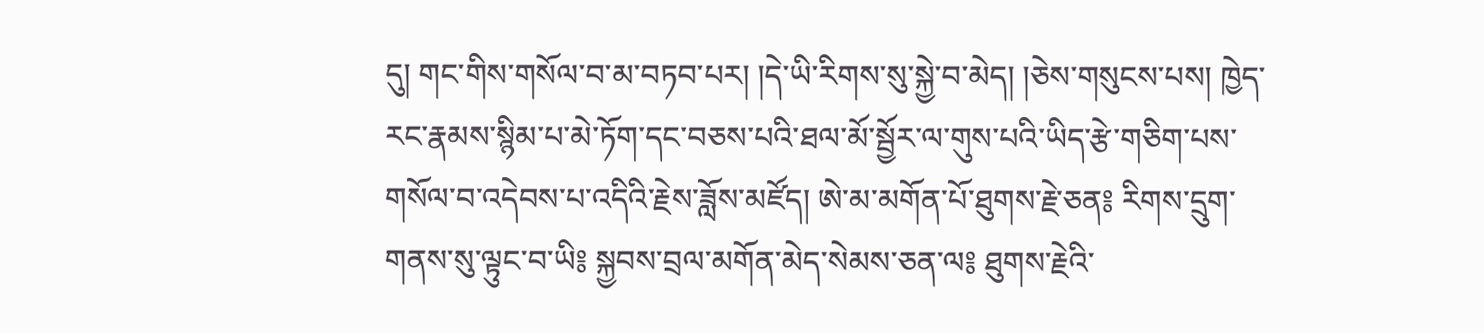དུ། གང་གིས་གསོལ་བ་མ་བཏབ་པར། །དེ་ཡི་རིགས་སུ་སྐྱེ་བ་མེད། །ཅེས་གསུངས་པས། ཁྱེད་རང་རྣམས་སྙིམ་པ་མེ་ཏོག་དང་བཅས་པའི་ཐལ་མོ་སྦྱོར་ལ་གུས་པའི་ཡིད་རྩེ་གཅིག་པས་གསོལ་བ་འདེབས་པ་འདིའི་རྗེས་ཟློས་མཛོད། ཨེ་མ་མགོན་པོ་ཐུགས་རྗེ་ཅན༔ རིགས་དྲུག་གནས་སུ་ལྟུང་བ་ཡི༔ སྐྱབས་བྲལ་མགོན་མེད་སེམས་ཅན་ལ༔ ཐུགས་རྗེའི་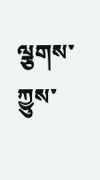ལྕགས་ཀྱུས་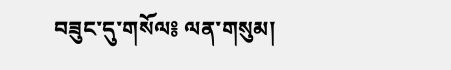བཟུང་དུ་གསོལ༔ ལན་གསུམ།